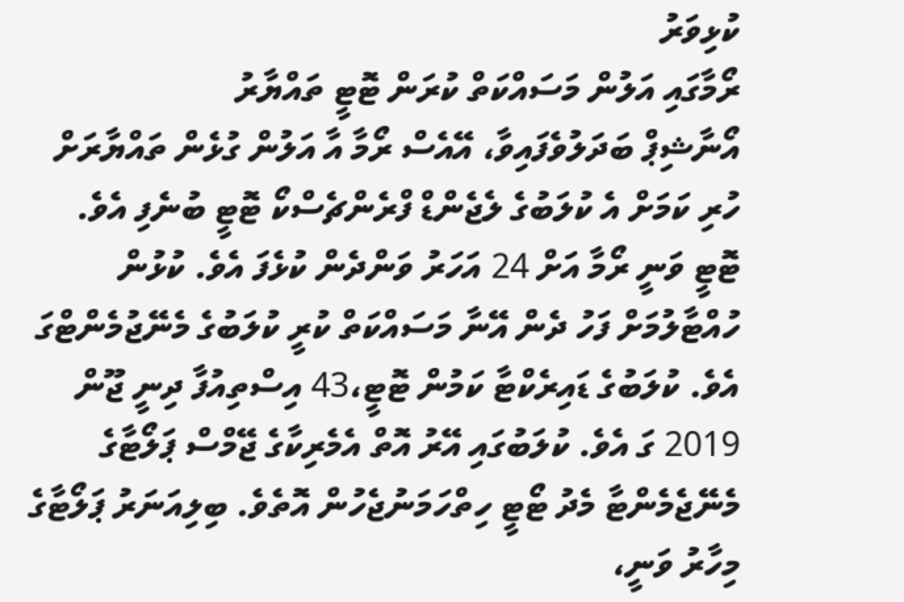ކުޅިވަރު
ރޯމާގައި އަލުން މަސައްކަތް ކުރަން ޓޮޓީ ތައްޔާރު
އޯނާޝިޕް ބަދަލުވެފައިވާ، އޭއެސް ރޯމާ އާ އަލުން ގުޅެން ތައްޔާރަށް ހުރި ކަމަށް އެ ކުލަބުގެ ލެޖެންޑް ފްރެންޗެސްކޯ ޓޮޓީ ބުނެފި އެވެ.
ޓޮޓީ ވަނީ ރޯމާ އަށް 24 އަހަރު ވަންދެން ކުޅެފަ އެވެ. ކުޅުން ހުއްޓާލުމަށް ފަހު ދެން އޭނާ މަސައްކަތް ކުރީ ކުލަބުގެ މެނޭޖުމެންޓްގަ އެވެ. ކުލަބުގެ ޑައިރެކްޓާ ކަމުން ޓޮޓީ،43 އިސްތިއުފާ ދިނީ ޖޫން 2019 ގަ އެވެ. ކުލަބުގައި އޭރު އޮތް އެމެރިކާގެ ޖޭމްސް ޕަލޯޓާގެ މެނޭޖެމެންޓާ މެދު ޓޯޓީ ހިތްހަމަނުޖެހުން އޮތެވެ. ބިލިއަނަރު ޕަލޯޓާގެ މިހާރު ވަނީ،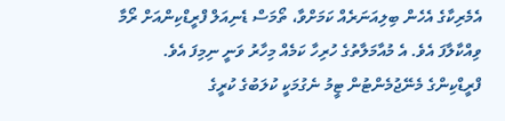އެމެރިކާގެ އެހެން ބިލިއަނަރެއް ކަމަށްވާ، ތޯމަސް ޑެނިއަލް ފްރީޑްކިންއަށް ރޯމާ ވިއްކާލާފަ އެވެ. އެ މުއާމަލާތުގެ ހުރިހާ ކަމެއް މިހާރު ވަނީ ނިމިފަ އެވެ.
ފްރީޑްކިންގެ މެނޭޖުމެންޓުން ޓީމު ނެގުމަކީ ކުލަބުގެ ކުރީގެ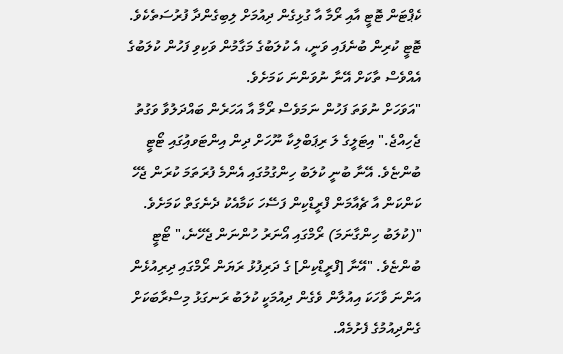ކެޕްޓަން ޓޮޓީ އާއި ރޯމާ އާ ގުޅިގެން ދިއުމަށް ލިބިގެންދާ ފުރުސަތެކެވެ. ޓޮޓީ ކުރިން ބުނެފައި ވަނީ، އެ ކުލަބުގެ މަގާމުން ވަކިވި ފަހުން ކުލަބުގެ އެއްވެސް ތާކަށް އޭނާ ނުވަންނަ ކަމަށެވެ.
"އަވަހަށް ނުވަތަ ފަހުން ނަމަވެސް ރޯމާ އާ އަހަރެން ބައްދަލުވާ ވަގުތު ޖެހިއްޖެ." އިޓަލީގެ ލަ ރިޕަބްލިކާ ނޫހަށް ދިން އިންޓަވއިުގައި ޓޯޓީ ބުންޏެވެ. އޭނާ ބުނީ ކުލަބު ހިންގުމުގައި އެންމެ ފުރަތަމަ ކުރަން ޖެހޭ ކަންކަން އާ ޗެއާމަން ފްރީޑްކިން ފަސޭހަ ކަމާއެކު ދެނެގަތް ކަމަށެވެ.
"(ކުލަބު ހިންގާނަމަ) ރޯމްގައި އޯނަރު ހުންނަން ޖެހޭނެ،" ޓޯޓީ ބުންޏެވެ. "އޭނާ [ފްރީޑްކިން] ގެ ދަރިފުޅު ރަޔަން ރޯމްގައި ދިރިއުޅެން އަންނަ ވާހަކަ އިއުލާން ވެގެން ދިއުމަކީ ކުލަބު ރަނގަޅު މިސްރާބަކަށް ގެންދިއުމުގެ ފެށުމެއް.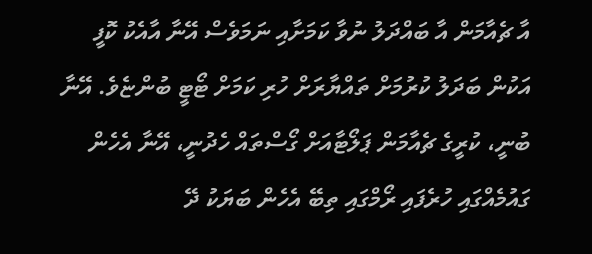އާ ޗެއާމަން އާ ބައްދަލު ނުވާ ކަމަށާއި ނަމަވެސް އޭނާ އާއެކު ކޮފީ އަކުން ބަދަލު ކުރުމަށް ތައްޔާރަށް ހުރި ކަމަށް ޓޯޓީ ބުންޏެވެ. އޭނާ ބުނީ، ކުރީގެ ޗެއާމަން ޕަލޯޓާއަށް ގޯސްތައް ހެދުނީ، އޭނާ އެހެން ގައުމެއްގައި ހުރެފައި ރޯމްގައި ތިބޭ އެހެން ބަޔަކު ދޭ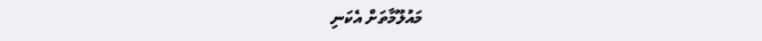މައުލޫމާތަށް އެކަނި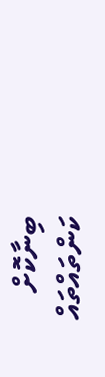ބިނާކޮށް ކަންތައްތައް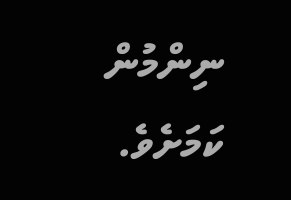ނިންމުން ކަމަށެވެ.